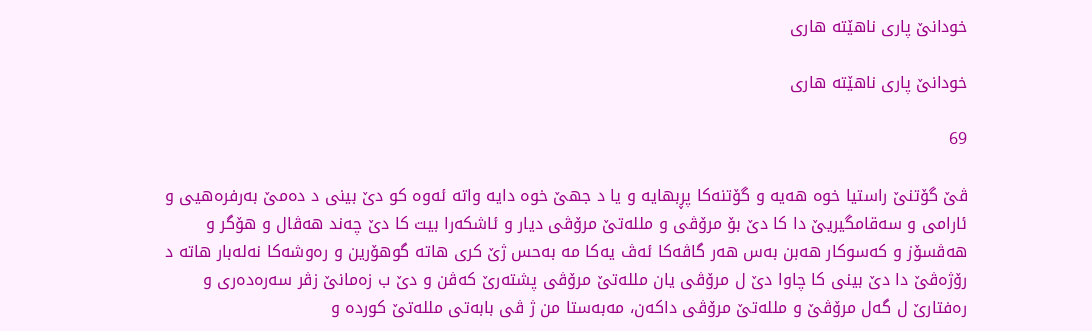خودانێ پارى ناهێته‌ هارى

خودانێ پارى ناهێته‌ هارى

69

ڤێ گۆتنێ راستیا خوه‌ هه‌یه‌ و گۆتنه‌كا پڕبهایه‌ و یا د جهێ خوه‌ دایه‌ واته‌ ئه‌وه‌ كو دێ بینى د ده‌مێ به‌رفره‌هیى و ئارامى و سه‌قامگیریێ دا كا دێ بۆ مرۆڤى و ملله‌تێ مرۆڤى دیار و ئاشكه‌را بیت كا دێ چه‌ند هه‌ڤال و هۆگر و هه‌ڤسۆز و كه‌سوكار هه‌بن به‌س هه‌ر گاڤه‌كا ئه‌ڤ یه‌كا مه‌ به‌حس ژێ كرى هاته‌ گوهۆرین و ره‌وشه‌كا نه‌له‌بار هاته‌ د رۆژه‌ڤێ دا دێ بینى كا چاوا دێ ل مرۆڤى یان ملله‌تێ مرۆڤى پشته‌رێ كه‌ڤن و دێ ب زه‌مانێ زڤر سه‌ره‌ده‌رى و ره‌فتارێ ل گه‌ل مرۆڤێ و ملله‌تێ مرۆڤى داكه‌ن، مه‌به‌ستا من ژ ڤى بابه‌تى ملله‌تێ كورده‌ و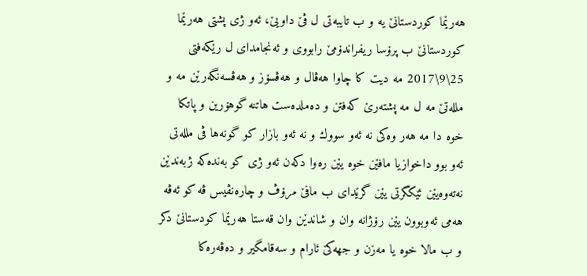هه‌رێما كوردستانێ یه‌ و ب تایبه‌تى ل ڤێ داویێ، ئه‌و ژى پشتى هه‌رێما كوردستانێ ب پرۆسا ریفراندۆمێ رابووى و ئه‌نجامداى ل رێكه‌فتى 25\9\2017 مه‌ دیت كا چاوا هه‌ڤال و هه‌ڤسۆز و هه‌ڤسه‌نگه‌رێن مه‌ و ملله‌تێ مه‌ ل مه‌ پشته‌رێ كه‌فتن و ده‌ملده‌ست هاتنه‌ گوهۆرین و پاتكا خوه‌ دا مه‌ هه‌ر وه‌كى نه‌ ئه‌و سووك و نه‌ ئه‌و بازار كو گونه‌ها ڤى ملله‌تى ئه‌و بوو داخوازیا مافێن خوه‌ یێن ره‌وا دكه‌ن ئه‌و ژى كو به‌نده‌كه‌ ژبه‌ندێن نه‌ته‌وه‌یێن ئێكگرتى یێن گرێداى ب مافێ مرۆڤ و چاره‌نڤیس ڤه‌ كو ئه‌ڤه‌ هه‌مى ئه‌وبوون یێن رۆژانه‌ وان و شاندێن وان قه‌ستا هه‌رێما كودستانێ دكر و ب مالا خوه‌ یا مه‌زن و جهه‌كێ ئارام و سه‌قامگیر و ده‌ڤه‌ره‌كا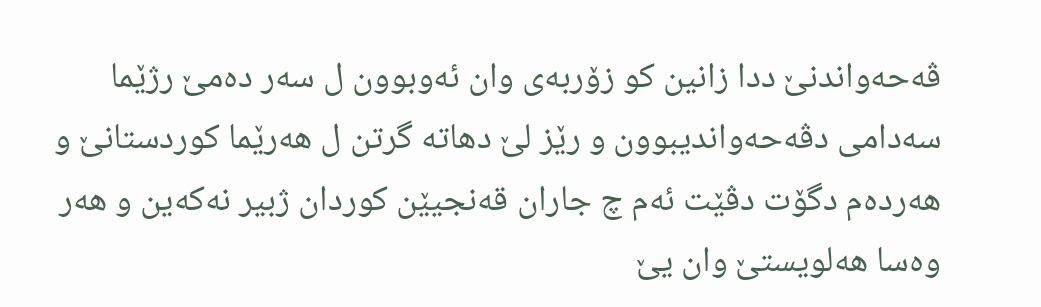ڤه‌حه‌واندنێ ددا زانین كو زۆربه‌ى وان ئه‌وبوون ل سه‌ر ده‌مێ رژێما سه‌دامى دڤه‌حه‌واندیبوون و رێز لێ دهاته‌ گرتن ل هه‌رێما كوردستانێ و هه‌رده‌م دگۆت دڤێت ئه‌م چ جاران قه‌نجیێن كوردان ژبیر نه‌كه‌ین و هه‌ر وه‌سا هه‌لویستێ وان یێ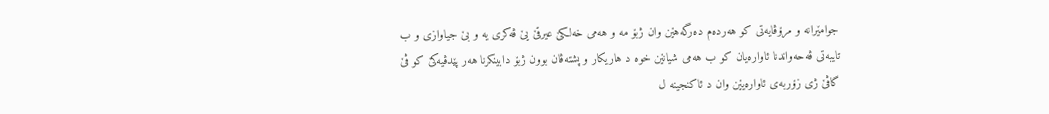جوامێرانه‌ و مرۆڤایه‌تى كو هه‌رده‌م ده‌رگه‌هێن وان ژبۆ مه‌ و هه‌مى خه‌لكێ عیرقێ یێ ڤه‌كرى یه‌ و بێ جیاوازى و ب تایبه‌تى ڤه‌حه‌واندنا ئاواره‌یان كو ب هه‌مى شیانێن خوه‌ د هاریكار و پشته‌ڤان بوون ژبۆ دابینكرنا هه‌ر پێدڤیه‌كێ كو ڤێ گاڤێ ژى زۆربه‌ى ئاواره‌یێن وان د ئاكنجینه‌ ل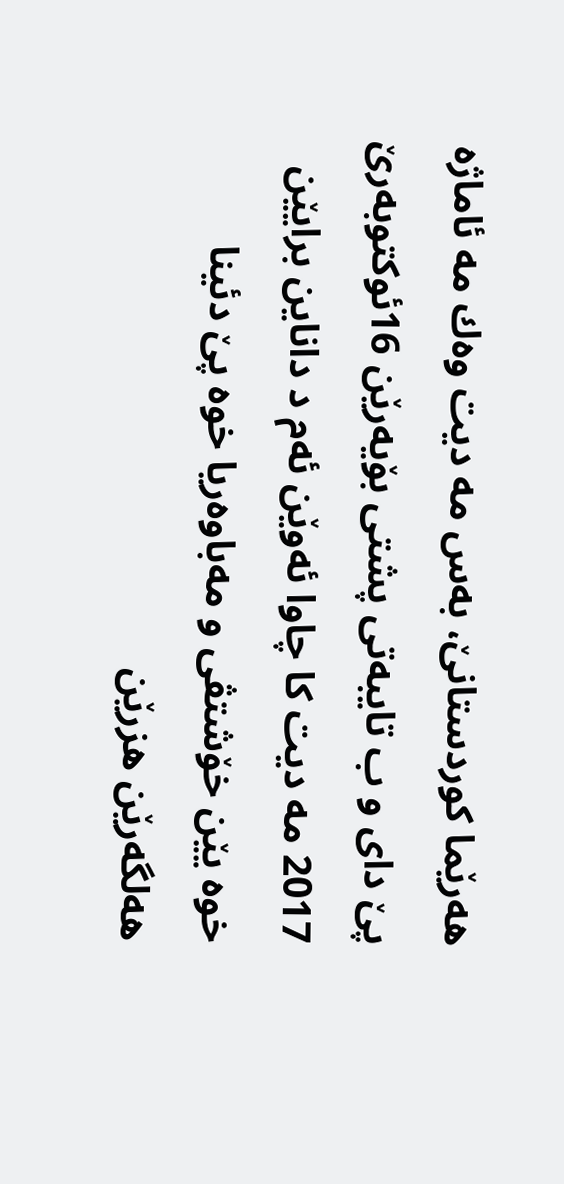هه‌رێما كوردستانێ، به‌س مه‌ دیت وه‌ك مه‌ ئاماژه‌ پێ داى و ب تایبه‌تى پشتى بۆیه‌رێن 16ئوكتوبه‌رێ 2017 مه‌ دیت كا چاوا ئه‌وێن ئه‌م د داناین برایێن خوه‌ یێن خۆشتڤى و مه‌باوه‌ریا خوه‌ پێ دئینا هه‌لگه‌رێن هزرێن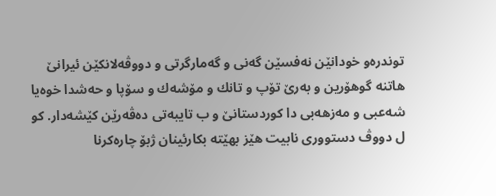توندره‌و خودانێن نه‌فسێن گه‌نى و گه‌مارگرتى و دووڤه‌لانكێن ئیرانێ هاتنه‌ گوهۆرین و به‌رێ تۆپ و تانك و مۆشه‌ك و سۆپا و حه‌شدا خوه‌یا شه‌عبى و مه‌زهه‌بى دا كوردستانێ و ب تایبه‌تى ده‌ڤه‌رێن كێشه‌دار. كو ل دووڤ دستوورى نابیت هێز بهێته‌ بكارئینان ژبۆ چاره‌كرنا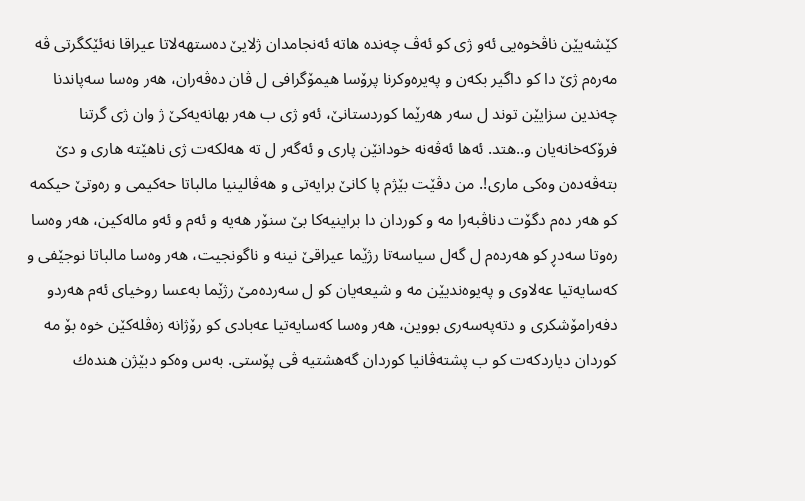كێشه‌یێن ناڤخوه‌یى ئه‌و ژى كو ئه‌ڤ چه‌نده‌ هاته‌ ئه‌نجامدان ژلایێ ده‌ستهه‌لاتا عیراقا نه‌ئێكگرتى ڤه‌ مه‌ره‌م ژێ دا كو داگیر بكه‌ن و په‌یره‌وكرنا پرۆسا هیمۆگرافى ل ڤان ده‌ڤه‌ران، هه‌ر وه‌سا سه‌پاندنا چه‌ندین سزایێن توند ل سه‌ر هه‌رێما كوردستانێ، ئه‌و ژى ب هه‌ر بهانه‌یه‌كێ ژ وان ژى گرتنا فرۆكه‌خانه‌یان و..هتد. ئه‌ها ئه‌ڤه‌نه‌ خودانێن پارى و ئه‌گه‌ر ل ته‌ هه‌لكه‌ت ژى ناهێته‌ هارى و دێ بته‌ڤه‌ده‌ن وه‌كى مارى!. من دڤێت بێژم پا كانێ برایه‌تى و هه‌ڤالینیا مالباتا حه‌كیمى و ره‌وتێ حیكمه‌ كو هه‌ر ده‌م دگۆت دناڤبه‌را مه‌ و كوردان دا براینیه‌كا بێ سنۆر هه‌یه‌ و ئه‌م و ئه‌و ماله‌كین، هه‌ر وه‌سا ره‌وتا سه‌دڕ كو هه‌رده‌م ل گه‌ل سیاسه‌تا رژێما عیراقێ نینه‌ و ناگونجیت، هه‌ر وه‌سا مالباتا نوجێفى و كه‌سایه‌تیا عه‌لاوى و په‌یوه‌ندیێن مه‌ و شیعه‌یان كو ل سه‌رده‌مێ رژێما به‌عسا روخیاى ئه‌م هه‌ردو دفه‌رامۆشكرى و دته‌په‌سه‌رى بووین، هه‌ر وه‌سا كه‌سایه‌تیا عه‌بادى كو رۆژانه‌ زه‌ڤله‌كێن خوه‌ بۆ مه‌ كوردان دیاردكه‌ت كو ب پشته‌ڤانیا كوردان گه‌هشتیه‌ ڤى پۆستى. به‌س وه‌كو دبێژن هنده‌ك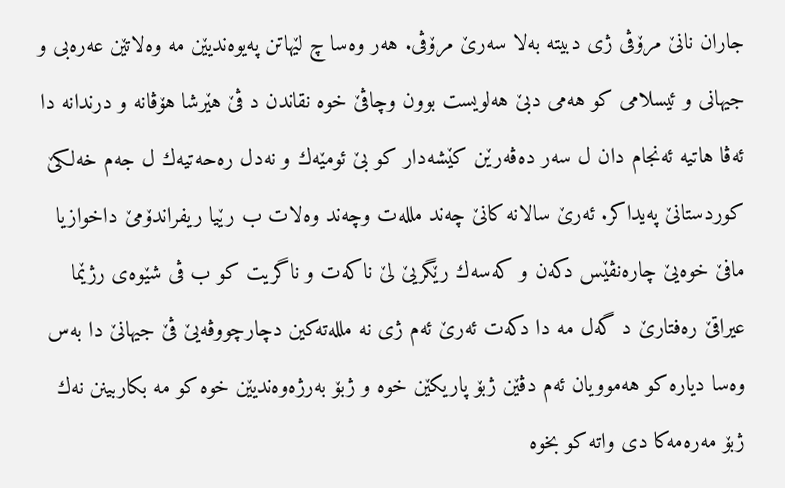جاران نانێ مرۆڤى ژى دبیته‌ به‌لا سه‌رێ مرۆڤى. هه‌ر وه‌سا چ لێهاتن په‌یوه‌ندیێن مه‌ وه‌لاتێن عه‌ره‌بى و جیهانى و ئیسلامى كو هه‌مى دبێ هه‌لویست بوون وچاڤێ خوه‌ نقاندن د ڤێ هێرشا هۆڤانه‌ و درندانه‌ دا ئه‌ڤا هاتیه‌ ئه‌نجام دان ل سه‌ر ده‌ڤه‌رێن كێشه‌دار كو بێ ئومێه‌ك و نه‌دل ره‌حه‌تیه‌ك ل جه‌م خه‌لكێ كوردستانێ په‌یداكر. ئه‌رێ سالانه‌ كانێ چه‌ند ملله‌ت وچه‌ند وه‌لات ب رێیا ریفراندۆمێ داخوازیا مافێ خوه‌یێ چاره‌نڤێس دكه‌ن و كه‌سه‌ك رێگریێ لێ ناكه‌ت و ناگریت كو ب ڤى شێوه‌ى رژێما عیراقێ ره‌فتارێ د گه‌ل مه‌ دا دكه‌ت ئه‌رێ ئه‌م ژى نه‌ ملله‌ته‌كین دچارچووڤه‌یێ ڤێ جیهانێ دا به‌س وه‌سا دیاره‌ كو هه‌موویان ئه‌م دڤێن ژبۆ پاریكێن خوه‌ و ژبۆ به‌رژه‌وه‌ندیێن خوه‌ كو مه‌ بكاربینن نه‌ك ژبۆ مه‌ره‌مه‌كا دى واته‌ كو بخوه‌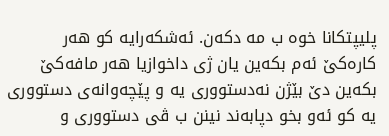پلیپتكانا خوه‌ ب مه‌ دكه‌ن. ئه‌شكه‌رایه‌ كو هه‌ر كاره‌كێ ئه‌م بكه‌ین یان ژى داخوازیا هه‌ر مافه‌كێ بكه‌ین دێ بێژن نه‌دستوورى یه‌ و پێچه‌وانه‌ى دستوورى یه‌ كو ئه‌و بخو دپابه‌ند نینن ب ڤى دستوورى و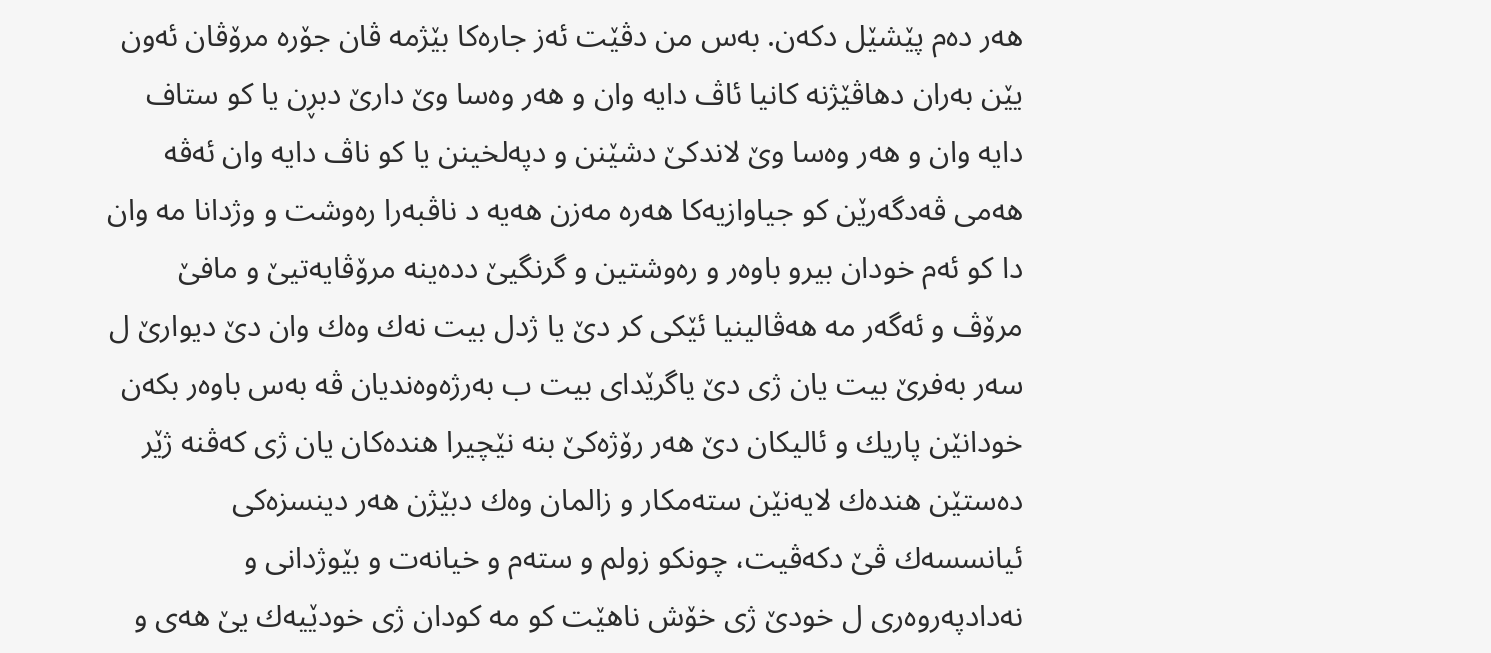هه‌ر ده‌م پێشێل دكه‌ن. به‌س من دڤێت ئه‌ز جاره‌كا بێژمه‌ ڤان جۆره‌ مرۆڤان ئه‌ون یێن به‌ران دهاڤێژنه‌ كانیا ئاڤ دایه‌ وان و هه‌ر وه‌سا وێ دارێ دبڕن یا كو ستاف دایه‌ وان و هه‌ر وه‌سا وێ لاندكێ دشێنن و دپه‌لخینن یا كو ناڤ دایه‌ وان ئه‌ڤه‌ هه‌مى ڤه‌دگه‌رێن كو جیاوازیه‌كا هه‌ره‌ مه‌زن هه‌یه‌ د ناڤبه‌را ره‌وشت و وژدانا مه‌ وان دا كو ئه‌م خودان بیرو باوه‌ر و ره‌وشتین و گرنگیێ دده‌ینه‌ مرۆڤایه‌تیێ و مافێ مرۆڤ و ئه‌گه‌ر مه‌ هه‌ڤالینیا ئێكى كر دێ یا ژدل بیت نه‌ك وه‌ك وان دێ دیوارێ ل سه‌ر به‌فرێ بیت یان ژى دێ یاگرێداى بیت ب به‌رژه‌وه‌ندیان ڤه‌ به‌س باوه‌ر بكه‌ن خودانێن پاریك و ئالیكان دێ هه‌ر رۆژه‌كێ بنه‌ نێچیرا هنده‌كان یان ژى كه‌ڤنه‌ ژێر ده‌ستێن هنده‌ك لایه‌نێن سته‌مكار و زالمان وه‌ك دبێژن هه‌ر دینسزه‌كى ئیانسسه‌ك ڤێ دكه‌ڤیت، چونكو زولم و سته‌م و خیانه‌ت و بێوژدانى و نه‌دادپه‌روه‌رى ل خودێ ژى خۆش ناهێت كو مه‌ كودان ژى خودێیه‌ك یێ هه‌ى و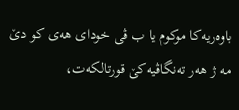باوه‌ریه‌كا موكوم یا ب ڤى خوداى هه‌ى كو دێ مه‌ ژ هه‌ر ته‌نگاڤیه‌كێ قورتالكه‌ت،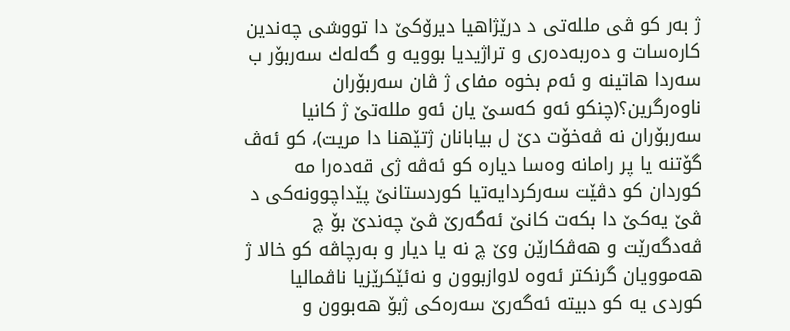ژ به‌ر كو ڤى ملله‌تى د درێژاهیا دیرۆكێ دا تووشى چه‌ندین كاره‌سات و ده‌ربه‌ده‌رى و تراژیدیا بوویه‌ و گه‌له‌ك سه‌ربۆر ب سه‌ردا هاتینه‌ و ئه‌م بخوه‌ مفاى ژ ڤان سه‌ربۆران ناوه‌رگرین؟(چنكو ئه‌و كه‌سێ یان ئه‌و ملله‌تێ ژ كانیا سه‌ربۆران نه‌ ڤه‌خۆت دێ ل بیابانان ژتێهنا دا مریت)، كو ئه‌ڤ گۆتنه‌ یا پر رامانه‌ وه‌سا دیاره‌ كو ئه‌ڤه‌ ژى قه‌ده‌را مه‌ كوردان كو دڤێت سه‌ركردایه‌تیا كوردستانێ پێداچوونه‌كى د ڤێ یه‌كێ دا بكه‌ت كانێ ئه‌گه‌رێ ڤێ چه‌ندێ بۆ چ ڤه‌دگه‌رێت و هه‌ڤكارێن وێ چ نه‌ یا دیار و به‌رچاڤه‌ كو خالا ژ هه‌موویان گرنكتر ئه‌وه‌ لاوازبوون و نه‌ئێكرێزیا ناڤمالیا كوردى یه‌ كو دبیته‌ ئه‌گه‌رێ سه‌ره‌كى ژبۆ هه‌بوون و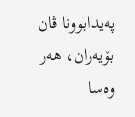په‌یدابوونا ڤان بۆیه‌ران، هه‌ر وه‌سا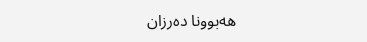هه‌بوونا ده‌رزان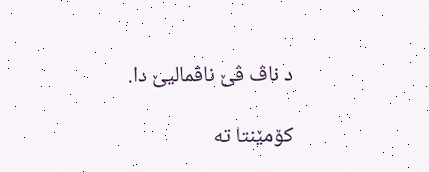د ناڤ ڤێ ناڤمالیێ دا.

کۆمێنتا تە